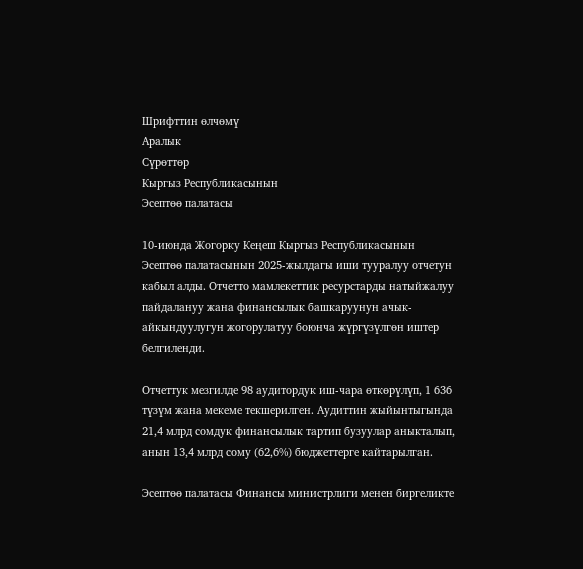Шрифттин өлчөмү
Аралык
Сүрөттөр
Кыргыз Республикасынын
Эсептөө палатасы

10-июнда Жогорку Кеңеш Кыргыз Республикасынын Эсептөө палатасынын 2025-жылдагы иши тууралуу отчетун кабыл алды. Отчетто мамлекеттик ресурстарды натыйжалуу пайдалануу жана финансылык башкаруунун ачык-айкындуулугун жогорулатуу боюнча жүргүзүлгөн иштер белгиленди.

Отчеттук мезгилде 98 аудитордук иш-чара өткөрүлүп, 1 636 түзүм жана мекеме текшерилген. Аудиттин жыйынтыгында 21,4 млрд сомдук финансылык тартип бузуулар аныкталып, анын 13,4 млрд сому (62,6%) бюджеттерге кайтарылган.

Эсептөө палатасы Финансы министрлиги менен биргеликте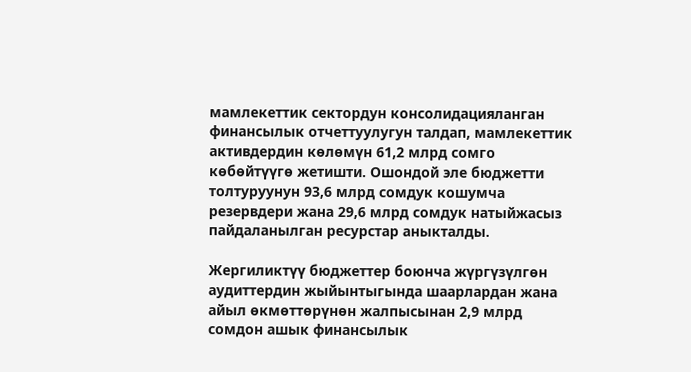мамлекеттик сектордун консолидацияланган финансылык отчеттуулугун талдап, мамлекеттик активдердин көлөмүн 61,2 млрд сомго көбөйтүүгө жетишти. Ошондой эле бюджетти толтуруунун 93,6 млрд сомдук кошумча резервдери жана 29,6 млрд сомдук натыйжасыз пайдаланылган ресурстар аныкталды.

Жергиликтүү бюджеттер боюнча жүргүзүлгөн аудиттердин жыйынтыгында шаарлардан жана айыл өкмөттөрүнөн жалпысынан 2,9 млрд сомдон ашык финансылык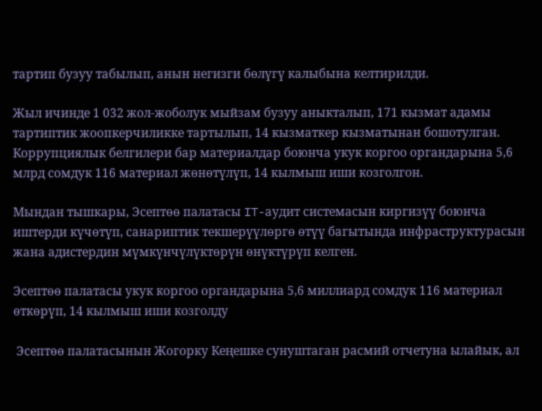тартип бузуу табылып, анын негизги бөлүгү калыбына келтирилди.

Жыл ичинде 1 032 жол-жоболук мыйзам бузуу аныкталып, 171 кызмат адамы тартиптик жоопкерчиликке тартылып, 14 кызматкер кызматынан бошотулган. Коррупциялык белгилери бар материалдар боюнча укук коргоо органдарына 5,6 млрд сомдук 116 материал жөнөтүлүп, 14 кылмыш иши козголгон.

Мындан тышкары, Эсептөө палатасы IT-аудит системасын киргизүү боюнча иштерди күчөтүп, санариптик текшерүүлөргө өтүү багытында инфраструктурасын жана адистердин мүмкүнчүлүктөрүн өнүктүрүп келген.

Эсептөө палатасы укук коргоо органдарына 5,6 миллиард сомдук 116 материал өткөрүп, 14 кылмыш иши козголду

 Эсептөө палатасынын Жогорку Кеңешке сунуштаган расмий отчетуна ылайык, ал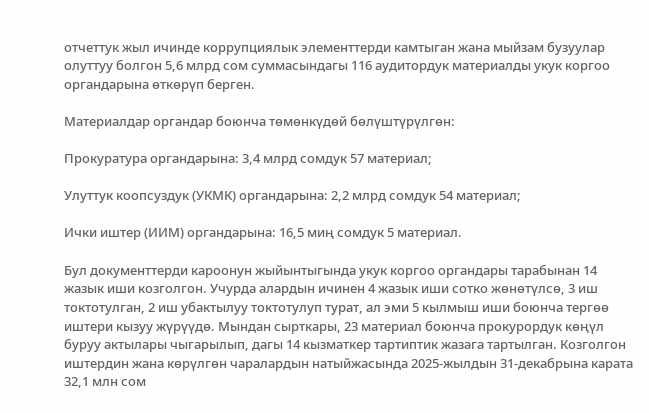отчеттук жыл ичинде коррупциялык элементтерди камтыган жана мыйзам бузуулар олуттуу болгон 5,6 млрд сом суммасындагы 116 аудитордук материалды укук коргоо органдарына өткөрүп берген.

Материалдар органдар боюнча төмөнкүдөй бөлүштүрүлгөн:

Прокуратура органдарына: 3,4 млрд сомдук 57 материал;

Улуттук коопсуздук (УКМК) органдарына: 2,2 млрд сомдук 54 материал;

Ички иштер (ИИМ) органдарына: 16,5 миң сомдук 5 материал.

Бул документтерди кароонун жыйынтыгында укук коргоо органдары тарабынан 14 жазык иши козголгон. Учурда алардын ичинен 4 жазык иши сотко жөнөтүлсө, 3 иш токтотулган, 2 иш убактылуу токтотулуп турат, ал эми 5 кылмыш иши боюнча тергөө иштери кызуу жүрүүдө. Мындан сырткары, 23 материал боюнча прокурордук көңүл буруу актылары чыгарылып, дагы 14 кызматкер тартиптик жазага тартылган. Козголгон иштердин жана көрүлгөн чаралардын натыйжасында 2025-жылдын 31-декабрына карата 32,1 млн сом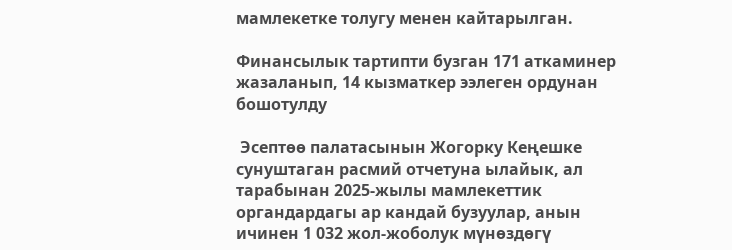мамлекетке толугу менен кайтарылган.

Финансылык тартипти бузган 171 аткаминер жазаланып, 14 кызматкер ээлеген ордунан бошотулду

 Эсептөө палатасынын Жогорку Кеңешке сунуштаган расмий отчетуна ылайык, ал тарабынан 2025-жылы мамлекеттик органдардагы ар кандай бузуулар, анын ичинен 1 032 жол-жоболук мүнөздөгү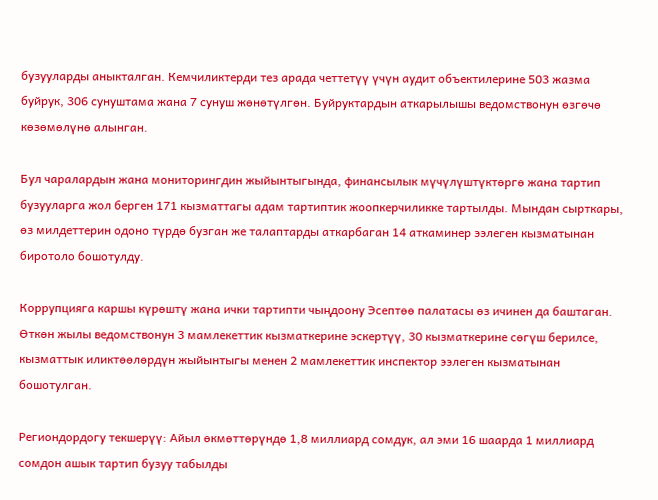бузууларды аныкталган. Кемчиликтерди тез арада четтетүү үчүн аудит объектилерине 503 жазма буйрук, 306 сунуштама жана 7 сунуш жөнөтүлгөн. Буйруктардын аткарылышы ведомствонун өзгөчө көзөмөлүнө алынган.

Бул чаралардын жана мониторингдин жыйынтыгында, финансылык мүчүлүштүктөргө жана тартип бузууларга жол берген 171 кызматтагы адам тартиптик жоопкерчиликке тартылды. Мындан сырткары, өз милдеттерин одоно түрдө бузган же талаптарды аткарбаган 14 аткаминер ээлеген кызматынан биротоло бошотулду.

Коррупцияга каршы күрөштү жана ички тартипти чыңдоону Эсептөө палатасы өз ичинен да баштаган. Өткөн жылы ведомствонун 3 мамлекеттик кызматкерине эскертүү, 30 кызматкерине сөгүш берилсе, кызматтык иликтөөлөрдүн жыйынтыгы менен 2 мамлекеттик инспектор ээлеген кызматынан бошотулган.

Региондордогу текшерүү: Айыл өкмөттөрүндө 1,8 миллиард сомдук, ал эми 16 шаарда 1 миллиард сомдон ашык тартип бузуу табылды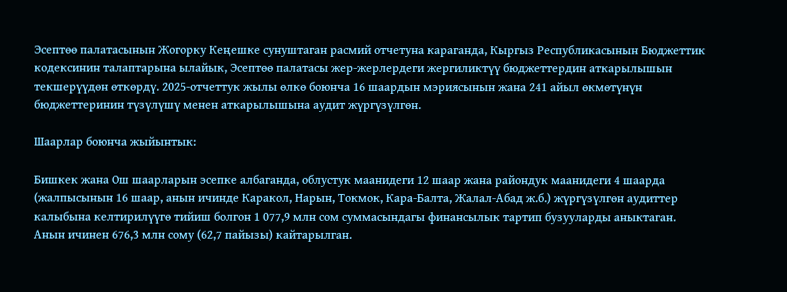Эсептөө палатасынын Жогорку Кеңешке сунуштаган расмий отчетуна караганда, Кыргыз Республикасынын Бюджеттик кодексинин талаптарына ылайык, Эсептөө палатасы жер-жерлердеги жергиликтүү бюджеттердин аткарылышын текшерүүдөн өткөрдү. 2025-отчеттук жылы өлкө боюнча 16 шаардын мэриясынын жана 241 айыл өкмөтүнүн бюджеттеринин түзүлүшү менен аткарылышына аудит жүргүзүлгөн.

Шаарлар боюнча жыйынтык:

Бишкек жана Ош шаарларын эсепке албаганда, облустук маанидеги 12 шаар жана райондук маанидеги 4 шаарда (жалпысынын 16 шаар, анын ичинде Каракол, Нарын, Токмок, Кара-Балта, Жалал-Абад ж.б.) жүргүзүлгөн аудиттер калыбына келтирилүүгө тийиш болгон 1 077,9 млн сом суммасындагы финансылык тартип бузууларды аныктаган. Анын ичинен 676,3 млн сому (62,7 пайызы) кайтарылган.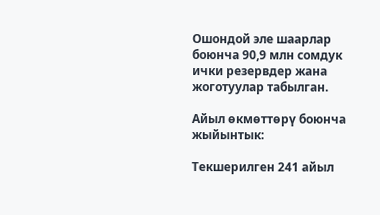Ошондой эле шаарлар боюнча 90,9 млн сомдук ички резервдер жана жоготуулар табылган.

Айыл өкмөттөрү боюнча жыйынтык:

Текшерилген 241 айыл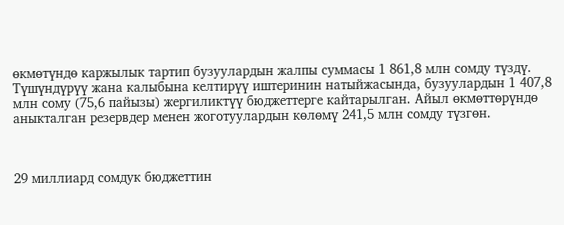өкмөтүндө каржылык тартип бузуулардын жалпы суммасы 1 861,8 млн сомду түздү. Түшүндүрүү жана калыбына келтирүү иштеринин натыйжасында, бузуулардын 1 407,8 млн сому (75,6 пайызы) жергиликтүү бюджеттерге кайтарылган. Айыл өкмөттөрүндө аныкталган резервдер менен жоготуулардын көлөмү 241,5 млн сомду түзгөн.



29 миллиард сомдук бюджеттин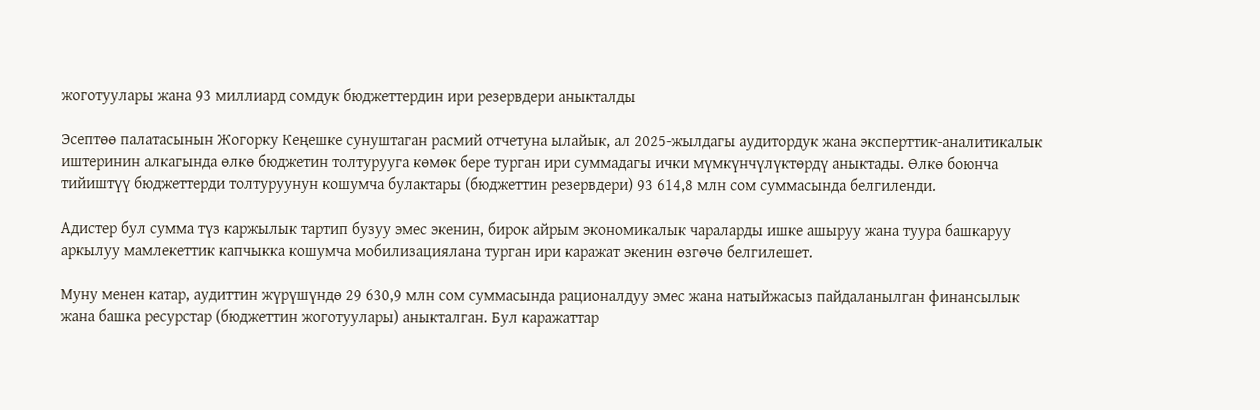жоготуулары жана 93 миллиард сомдук бюджеттердин ири резервдери аныкталды

Эсептөө палатасынын Жогорку Кеңешке сунуштаган расмий отчетуна ылайык, ал 2025-жылдагы аудитордук жана эксперттик-аналитикалык иштеринин алкагында өлкө бюджетин толтурууга көмөк бере турган ири суммадагы ички мүмкүнчүлүктөрдү аныктады. Өлкө боюнча тийиштүү бюджеттерди толтуруунун кошумча булактары (бюджеттин резервдери) 93 614,8 млн сом суммасында белгиленди.

Адистер бул сумма түз каржылык тартип бузуу эмес экенин, бирок айрым экономикалык чараларды ишке ашыруу жана туура башкаруу аркылуу мамлекеттик капчыкка кошумча мобилизациялана турган ири каражат экенин өзгөчө белгилешет.

Муну менен катар, аудиттин жүрүшүндө 29 630,9 млн сом суммасында рационалдуу эмес жана натыйжасыз пайдаланылган финансылык жана башка ресурстар (бюджеттин жоготуулары) аныкталган. Бул каражаттар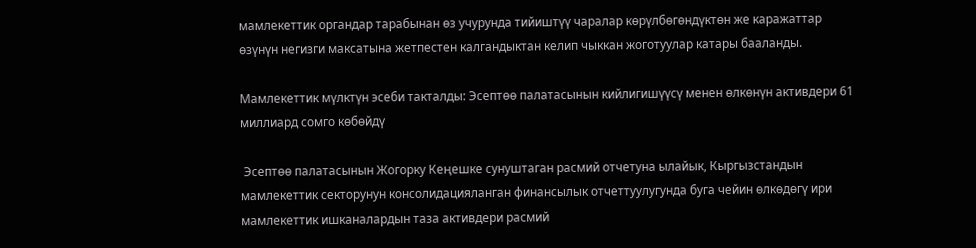мамлекеттик органдар тарабынан өз учурунда тийиштүү чаралар көрүлбөгөндүктөн же каражаттар өзүнүн негизги максатына жетпестен калгандыктан келип чыккан жоготуулар катары бааланды.

Мамлекеттик мүлктүн эсеби такталды: Эсептөө палатасынын кийлигишүүсү менен өлкөнүн активдери 61 миллиард сомго көбөйдү

 Эсептөө палатасынын Жогорку Кеңешке сунуштаган расмий отчетуна ылайык, Кыргызстандын мамлекеттик секторунун консолидацияланган финансылык отчеттуулугунда буга чейин өлкөдөгү ири мамлекеттик ишканалардын таза активдери расмий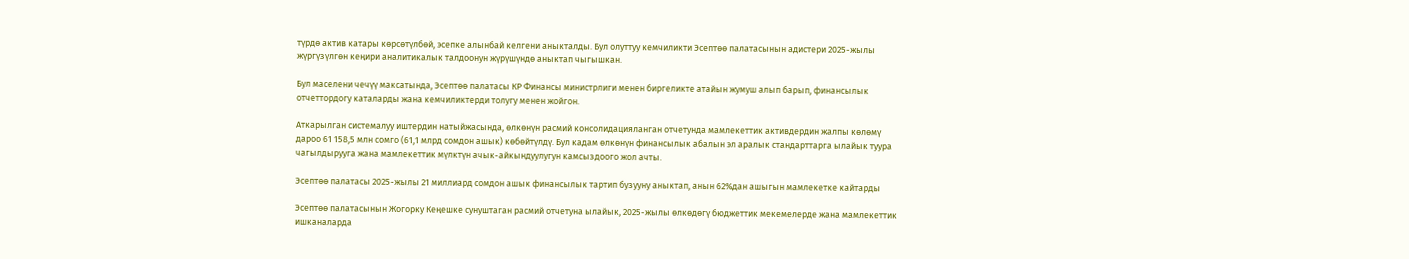түрдө актив катары көрсөтүлбөй, эсепке алынбай келгени аныкталды. Бул олуттуу кемчиликти Эсептөө палатасынын адистери 2025-жылы жүргүзүлгөн кеңири аналитикалык талдоонун жүрүшүндө аныктап чыгышкан.

Бул маселени чечүү максатында, Эсептөө палатасы КР Финансы министрлиги менен биргеликте атайын жумуш алып барып, финансылык отчеттордогу каталарды жана кемчиликтерди толугу менен жойгон.

Аткарылган системалуу иштердин натыйжасында, өлкөнүн расмий консолидацияланган отчетунда мамлекеттик активдердин жалпы көлөмү дароо 61 158,5 млн сомго (61,1 млрд сомдон ашык) көбөйтүлдү. Бул кадам өлкөнүн финансылык абалын эл аралык стандарттарга ылайык туура чагылдырууга жана мамлекеттик мүлктүн ачык-айкындуулугун камсыздоого жол ачты.

Эсептөө палатасы 2025-жылы 21 миллиард сомдон ашык финансылык тартип бузууну аныктап, анын 62%дан ашыгын мамлекетке кайтарды

Эсептөө палатасынын Жогорку Кеңешке сунуштаган расмий отчетуна ылайык, 2025-жылы өлкөдөгү бюджеттик мекемелерде жана мамлекеттик ишканаларда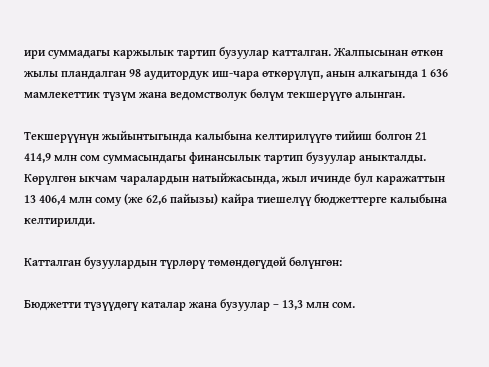ири суммадагы каржылык тартип бузуулар катталган. Жалпысынан өткөн жылы пландалган 98 аудитордук иш-чара өткөрүлүп, анын алкагында 1 636 мамлекеттик түзүм жана ведомстволук бөлүм текшерүүгө алынган.

Текшерүүнүн жыйынтыгында калыбына келтирилүүгө тийиш болгон 21 414,9 млн сом суммасындагы финансылык тартип бузуулар аныкталды. Көрүлгөн ыкчам чаралардын натыйжасында, жыл ичинде бул каражаттын 13 406,4 млн сому (же 62,6 пайызы) кайра тиешелүү бюджеттерге калыбына келтирилди.

Катталган бузуулардын түрлөрү төмөндөгүдөй бөлүнгөн:

Бюджетти түзүүдөгү каталар жана бузуулар – 13,3 млн сом.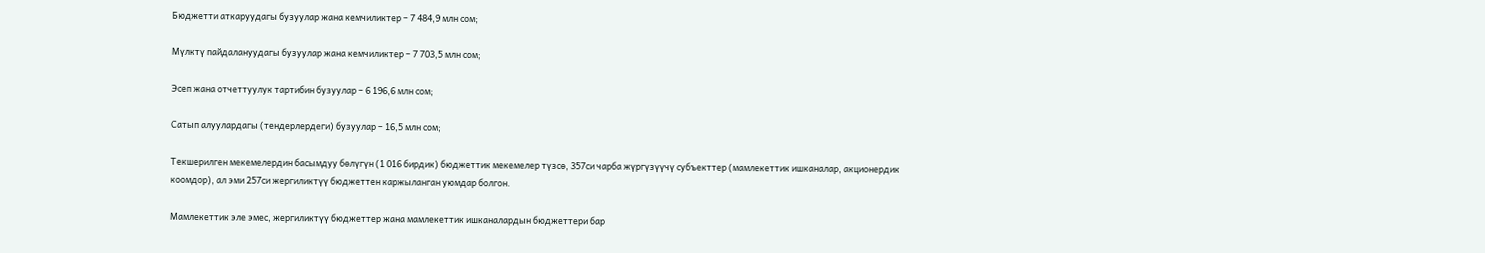Бюджетти аткаруудагы бузуулар жана кемчиликтер – 7 484,9 млн сом;

Мүлктү пайдалануудагы бузуулар жана кемчиликтер – 7 703,5 млн сом;

Эсеп жана отчеттуулук тартибин бузуулар – 6 196,6 млн сом;

Сатып алуулардагы (тендерлердеги) бузуулар – 16,5 млн сом;

Текшерилген мекемелердин басымдуу бөлүгүн (1 016 бирдик) бюджеттик мекемелер түзсө, 357си чарба жүргүзүүчү субъекттер (мамлекеттик ишканалар, акционердик коомдор), ал эми 257си жергиликтүү бюджеттен каржыланган уюмдар болгон.

Мамлекеттик эле эмес, жергиликтүү бюджеттер жана мамлекеттик ишканалардын бюджеттери бар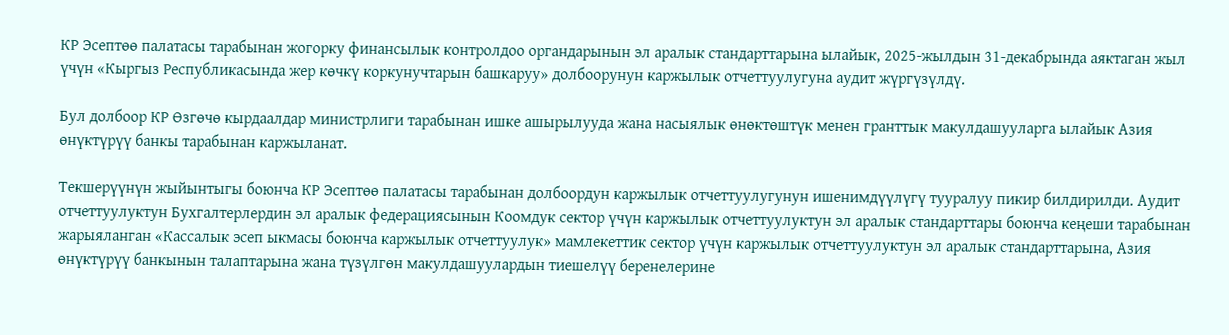КР Эсептөө палатасы тарабынан жогорку финансылык контролдоо органдарынын эл аралык стандарттарына ылайык, 2025-жылдын 31-декабрында аяктаган жыл үчүн «Кыргыз Республикасында жер көчкү коркунучтарын башкаруу» долбоорунун каржылык отчеттуулугуна аудит жүргүзүлдү.

Бул долбоор КР Өзгөчө кырдаалдар министрлиги тарабынан ишке ашырылууда жана насыялык өнөктөштүк менен гранттык макулдашууларга ылайык Азия өнүктүрүү банкы тарабынан каржыланат.

Текшерүүнүн жыйынтыгы боюнча КР Эсептөө палатасы тарабынан долбоордун каржылык отчеттуулугунун ишенимдүүлүгү тууралуу пикир билдирилди. Аудит отчеттуулуктун Бухгалтерлердин эл аралык федерациясынын Коомдук сектор үчүн каржылык отчеттуулуктун эл аралык стандарттары боюнча кеңеши тарабынан жарыяланган «Кассалык эсеп ыкмасы боюнча каржылык отчеттуулук» мамлекеттик сектор үчүн каржылык отчеттуулуктун эл аралык стандарттарына, Азия өнүктүрүү банкынын талаптарына жана түзүлгөн макулдашуулардын тиешелүү беренелерине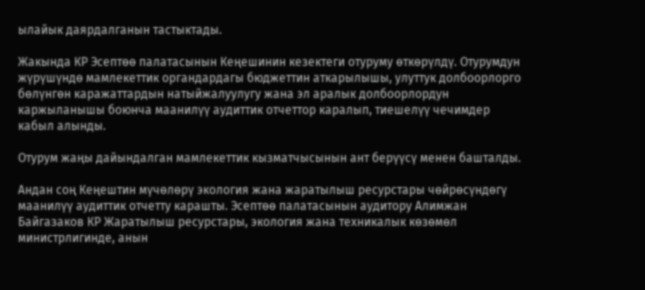ылайык даярдалганын тастыктады.

Жакында КР Эсептөө палатасынын Кеңешинин кезектеги отуруму өткөрүлдү. Отурумдун жүрүшүндө мамлекеттик органдардагы бюджеттин аткарылышы, улуттук долбоорлорго бөлүнгөн каражаттардын натыйжалуулугу жана эл аралык долбоорлордун каржыланышы боюнча маанилүү аудиттик отчеттор каралып, тиешелүү чечимдер кабыл алынды.

Отурум жаңы дайындалган мамлекеттик кызматчысынын ант берүүсү менен башталды.

Андан соң Кеңештин мүчөлөрү экология жана жаратылыш ресурстары чөйрөсүндөгү маанилүү аудиттик отчетту карашты. Эсептөө палатасынын аудитору Алимжан Байгазаков КР Жаратылыш ресурстары, экология жана техникалык көзөмөл министрлигинде, анын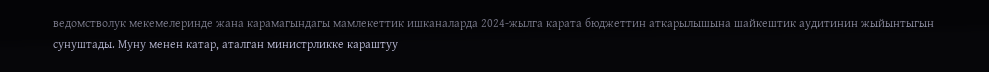ведомстволук мекемелеринде жана карамагындагы мамлекеттик ишканаларда 2024-жылга карата бюджеттин аткарылышына шайкештик аудитинин жыйынтыгын сунуштады. Муну менен катар, аталган министрликке караштуу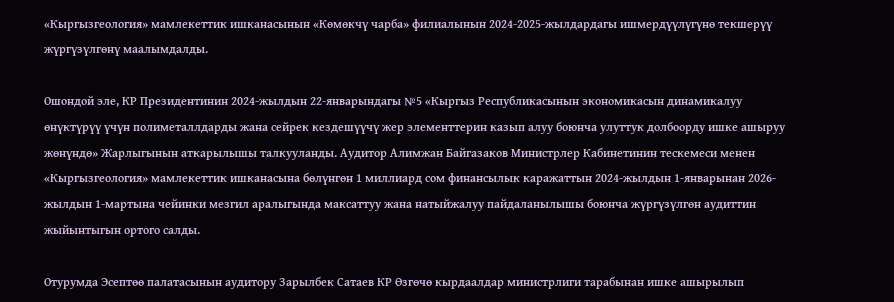«Кыргызгеология» мамлекеттик ишканасынын «Көмөкчү чарба» филиалынын 2024-2025-жылдардагы ишмердүүлүгүнө текшерүү жүргүзүлгөнү маалымдалды.

Ошондой эле, КР Президентинин 2024-жылдын 22-январындагы №5 «Кыргыз Республикасынын экономикасын динамикалуу өнүктүрүү үчүн полиметаллдарды жана сейрек кездешүүчү жер элементтерин казып алуу боюнча улуттук долбоорду ишке ашыруу жөнүндө» Жарлыгынын аткарылышы талкууланды. Аудитор Алимжан Байгазаков Министрлер Кабинетинин тескемеси менен «Кыргызгеология» мамлекеттик ишканасына бөлүнгөн 1 миллиард сом финансылык каражаттын 2024-жылдын 1-январынан 2026-жылдын 1-мартына чейинки мезгил аралыгында максаттуу жана натыйжалуу пайдаланылышы боюнча жүргүзүлгөн аудиттин жыйынтыгын ортого салды.

Отурумда Эсептөө палатасынын аудитору Зарылбек Сатаев КР Өзгөчө кырдаалдар министрлиги тарабынан ишке ашырылып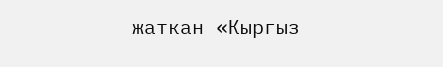жаткан «Кыргыз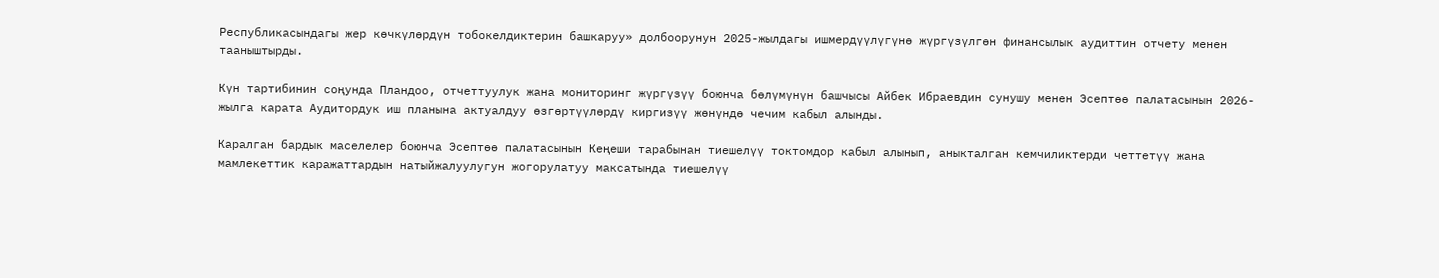Республикасындагы жер көчкүлөрдүн тобокелдиктерин башкаруу» долбоорунун 2025-жылдагы ишмердүүлүгүнө жүргүзүлгөн финансылык аудиттин отчету менен тааныштырды.

Күн тартибинин соңунда Пландоо, отчеттуулук жана мониторинг жүргүзүү боюнча бөлүмүнүн башчысы Айбек Ибраевдин сунушу менен Эсептөө палатасынын 2026-жылга карата Аудитордук иш планына актуалдуу өзгөртүүлөрдү киргизүү жөнүндө чечим кабыл алынды.

Каралган бардык маселелер боюнча Эсептөө палатасынын Кеңеши тарабынан тиешелүү токтомдор кабыл алынып, аныкталган кемчиликтерди четтетүү жана мамлекеттик каражаттардын натыйжалуулугун жогорулатуу максатында тиешелүү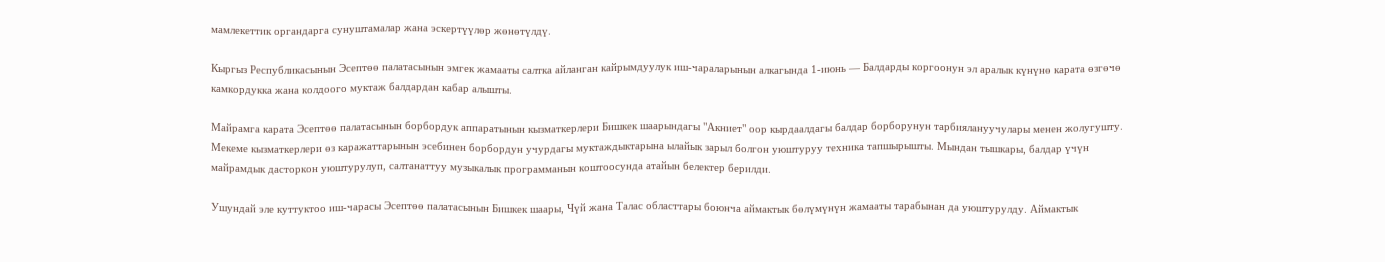мамлекеттик органдарга сунуштамалар жана эскертүүлөр жөнөтүлдү.

Кыргыз Республикасынын Эсептөө палатасынын эмгек жамааты салтка айланган кайрымдуулук иш-чараларынын алкагында 1-июнь — Балдарды коргоонун эл аралык күнүнө карата өзгөчө камкордукка жана колдоого муктаж балдардан кабар алышты.

Майрамга карата Эсептөө палатасынын борбордук аппаратынын кызматкерлери Бишкек шаарындагы "Акниет" оор кырдаалдагы балдар борборунун тарбиялануучулары менен жолугушту. Мекеме кызматкерлери өз каражаттарынын эсебинен борбордун учурдагы муктаждыктарына ылайык зарыл болгон уюштуруу техника тапшырышты. Мындан тышкары, балдар үчүн майрамдык дасторкон уюштурулуп, салтанаттуу музыкалык программанын коштоосунда атайын белектер берилди.

Ушундай эле куттуктоо иш-чарасы Эсептөө палатасынын Бишкек шаары, Чүй жана Талас областтары боюнча аймактык бөлүмүнүн жамааты тарабынан да уюштурулду. Аймактык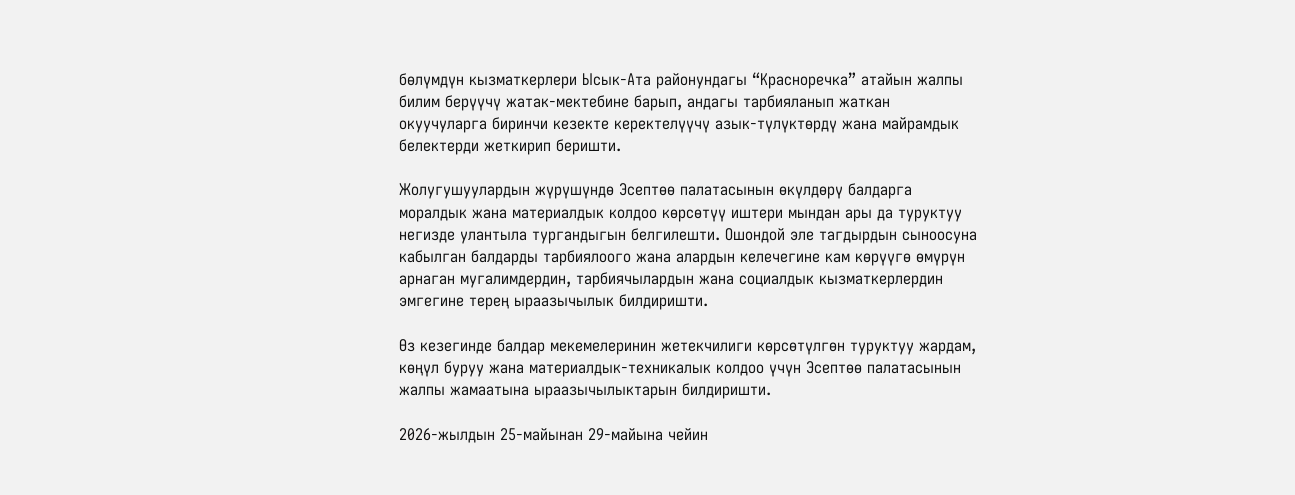бөлүмдүн кызматкерлери Ысык-Ата районундагы “Красноречка” атайын жалпы билим берүүчү жатак-мектебине барып, андагы тарбияланып жаткан окуучуларга биринчи кезекте керектелүүчү азык-түлүктөрдү жана майрамдык белектерди жеткирип беришти.

Жолугушуулардын жүрүшүндө Эсептөө палатасынын өкүлдөрү балдарга моралдык жана материалдык колдоо көрсөтүү иштери мындан ары да туруктуу негизде улантыла тургандыгын белгилешти. Ошондой эле тагдырдын сыноосуна кабылган балдарды тарбиялоого жана алардын келечегине кам көрүүгө өмүрүн арнаган мугалимдердин, тарбиячылардын жана социалдык кызматкерлердин эмгегине терең ыраазычылык билдиришти.

Өз кезегинде балдар мекемелеринин жетекчилиги көрсөтүлгөн туруктуу жардам, көңүл буруу жана материалдык-техникалык колдоо үчүн Эсептөө палатасынын жалпы жамаатына ыраазычылыктарын билдиришти.

2026-жылдын 25-майынан 29-майына чейин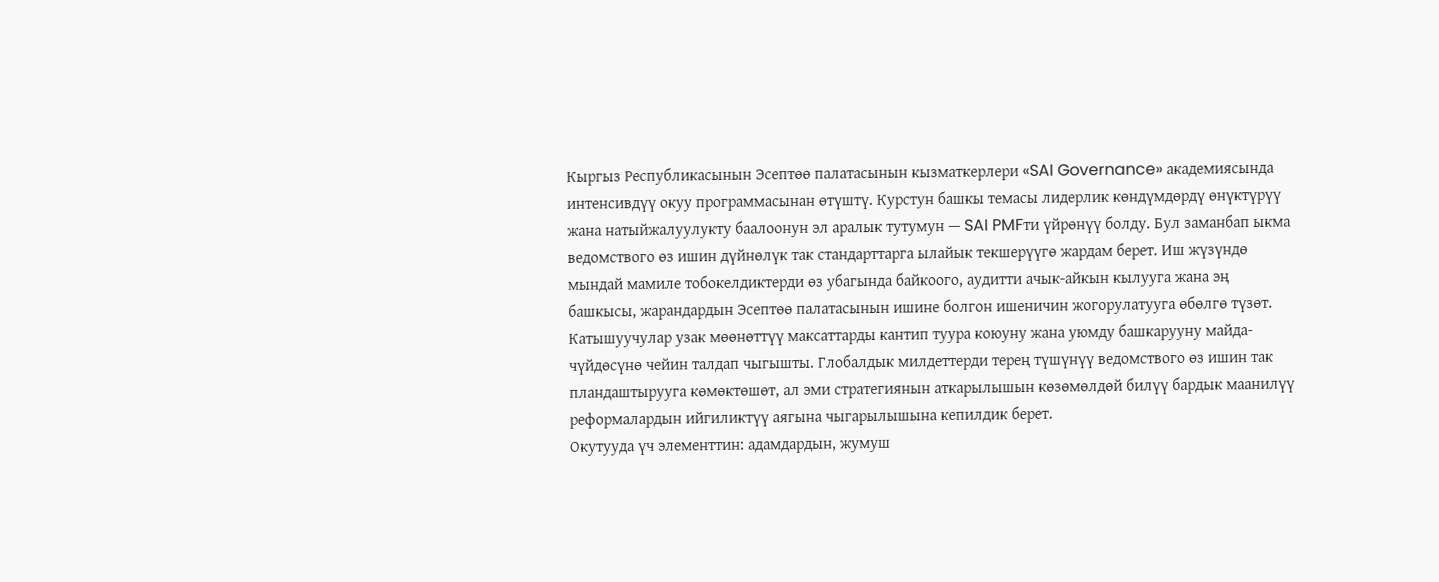Кыргыз Республикасынын Эсептөө палатасынын кызматкерлери «SAI Governance» академиясында интенсивдүү окуу программасынан өтүштү. Курстун башкы темасы лидерлик көндүмдөрдү өнүктүрүү жана натыйжалуулукту баалоонун эл аралык тутумун — SAI PMFти үйрөнүү болду. Бул заманбап ыкма ведомствого өз ишин дүйнөлүк так стандарттарга ылайык текшерүүгө жардам берет. Иш жүзүндө мындай мамиле тобокелдиктерди өз убагында байкоого, аудитти ачык-айкын кылууга жана эң башкысы, жарандардын Эсептөө палатасынын ишине болгон ишеничин жогорулатууга өбөлгө түзөт.
Катышуучулар узак мөөнөттүү максаттарды кантип туура коюуну жана уюмду башкарууну майда-чүйдөсүнө чейин талдап чыгышты. Глобалдык милдеттерди терең түшүнүү ведомствого өз ишин так пландаштырууга көмөктөшөт, ал эми стратегиянын аткарылышын көзөмөлдөй билүү бардык маанилүү реформалардын ийгиликтүү аягына чыгарылышына кепилдик берет.
Окутууда үч элементтин: адамдардын, жумуш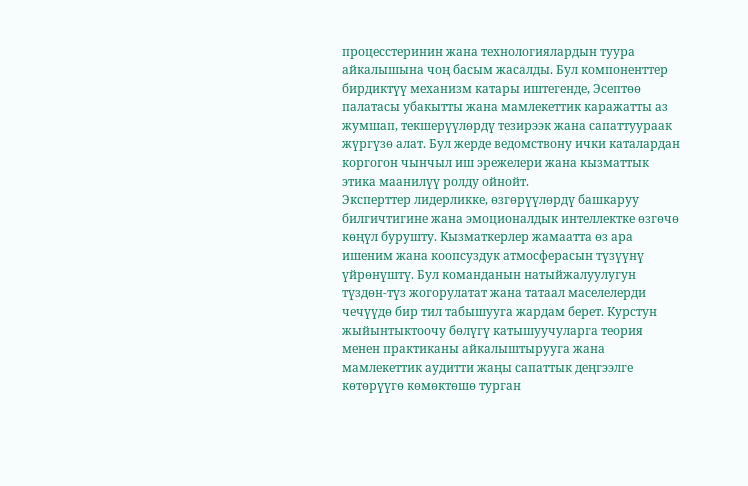процесстеринин жана технологиялардын туура айкалышына чоң басым жасалды. Бул компоненттер бирдиктүү механизм катары иштегенде, Эсептөө палатасы убакытты жана мамлекеттик каражатты аз жумшап, текшерүүлөрдү тезирээк жана сапаттуураак жүргүзө алат. Бул жерде ведомствону ички каталардан коргогон чынчыл иш эрежелери жана кызматтык этика маанилүү ролду ойнойт.
Эксперттер лидерликке, өзгөрүүлөрдү башкаруу билгичтигине жана эмоционалдык интеллектке өзгөчө көңүл бурушту. Кызматкерлер жамаатта өз ара ишеним жана коопсуздук атмосферасын түзүүнү үйрөнүштү. Бул команданын натыйжалуулугун түздөн-түз жогорулатат жана татаал маселелерди чечүүдө бир тил табышууга жардам берет. Курстун жыйынтыктоочу бөлүгү катышуучуларга теория менен практиканы айкалыштырууга жана мамлекеттик аудитти жаңы сапаттык деңгээлге көтөрүүгө көмөктөшө турган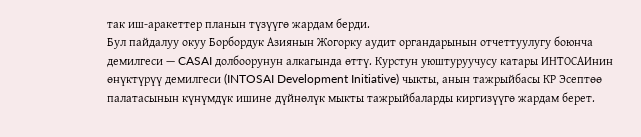так иш-аракеттер планын түзүүгө жардам берди.
Бул пайдалуу окуу Борбордук Азиянын Жогорку аудит органдарынын отчеттуулугу боюнча демилгеси — CASAI долбоорунун алкагында өттү. Курстун уюштуруучусу катары ИНТОСАИнин өнүктүрүү демилгеси (INTOSAI Development Initiative) чыкты, анын тажрыйбасы КР Эсептөө палатасынын күнүмдүк ишине дүйнөлүк мыкты тажрыйбаларды киргизүүгө жардам берет.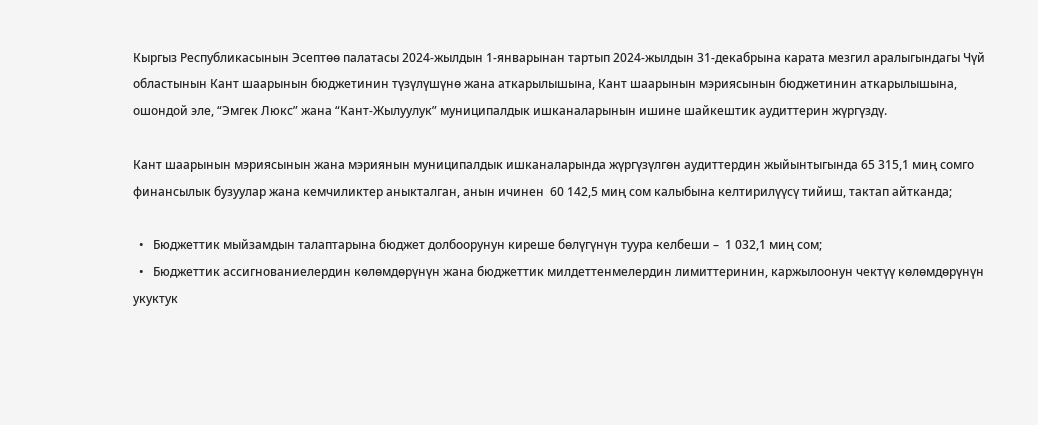Кыргыз Республикасынын Эсептөө палатасы 2024-жылдын 1-январынан тартып 2024-жылдын 31-декабрына карата мезгил аралыгындагы Чүй областынын Кант шаарынын бюджетинин түзүлүшүнө жана аткарылышына, Кант шаарынын мэриясынын бюджетинин аткарылышына, ошондой эле, “Эмгек Люкс” жана “Кант-Жылуулук” муниципалдык ишканаларынын ишине шайкештик аудиттерин жүргүздү.

Кант шаарынын мэриясынын жана мэриянын муниципалдык ишканаларында жүргүзүлгөн аудиттердин жыйынтыгында 65 315,1 миң сомго финансылык бузуулар жана кемчиликтер аныкталган, анын ичинен  60 142,5 миң сом калыбына келтирилүүсү тийиш, тактап айтканда;

  •   Бюджеттик мыйзамдын талаптарына бюджет долбоорунун киреше бөлүгүнүн туура келбеши –  1 032,1 миң сом;
  •   Бюджеттик ассигнованиелердин көлөмдөрүнүн жана бюджеттик милдеттенмелердин лимиттеринин, каржылоонун чектүү көлөмдөрүнүн укуктук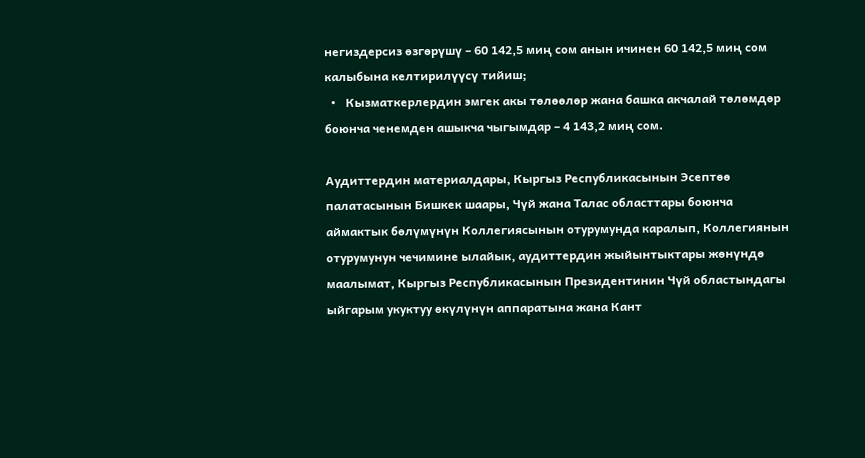негиздерсиз өзгөрүшү – 60 142,5 миң сом анын ичинен 60 142,5 миң сом калыбына келтирилүүсү тийиш;
  •   Кызматкерлердин эмгек акы төлөөлөр жана башка акчалай төлөмдөр боюнча ченемден ашыкча чыгымдар – 4 143,2 миң сом.

Аудиттердин материалдары, Кыргыз Республикасынын Эсептөө палатасынын Бишкек шаары, Чүй жана Талас областтары боюнча аймактык бөлүмүнүн Коллегиясынын отурумунда каралып, Коллегиянын отурумунун чечимине ылайык, аудиттердин жыйынтыктары жөнүндө маалымат, Кыргыз Республикасынын Президентинин Чүй областындагы ыйгарым укуктуу өкүлүнүн аппаратына жана Кант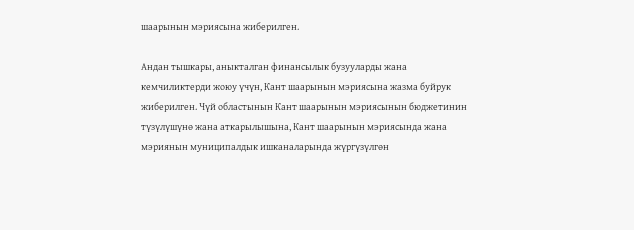шаарынын мэриясына жиберилген.

Андан тышкары, аныкталган финансылык бузууларды жана кемчиликтерди жоюу үчүн, Кант шаарынын мэриясына жазма буйрук жиберилген. Чүй областынын Кант шаарынын мэриясынын бюджетинин түзүлүшүнө жана аткарылышына, Кант шаарынын мэриясында жана мэриянын муниципалдык ишканаларында жүргүзүлгөн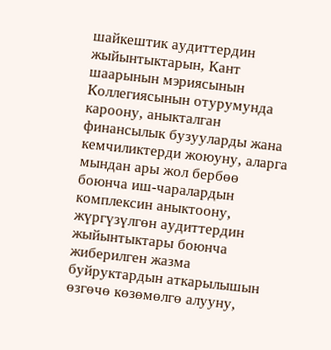шайкештик аудиттердин жыйынтыктарын, Кант шаарынын мэриясынын Коллегиясынын отурумунда кароону, аныкталган финансылык бузууларды жана кемчиликтерди жоюуну, аларга мындан ары жол бербөө боюнча иш-чаралардын комплексин аныктоону, жүргүзүлгөн аудиттердин жыйынтыктары боюнча жиберилген жазма буйруктардын аткарылышын өзгөчө көзөмөлгө алууну,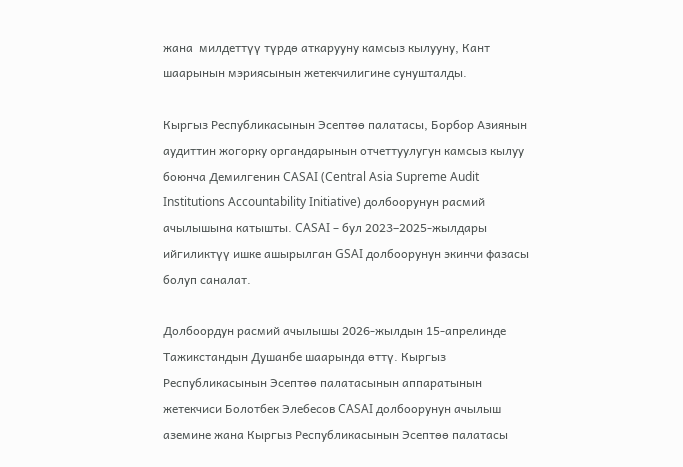жана  милдеттүү түрдө аткарууну камсыз кылууну, Кант шаарынын мэриясынын жетекчилигине сунушталды.

Кыргыз Республикасынын Эсептөө палатасы, Борбор Азиянын аудиттин жогорку органдарынын отчеттуулугун камсыз кылуу боюнча Демилгенин CASAI (Central Asia Supreme Audit Institutions Accountability Initiative) долбоорунун расмий ачылышына катышты. CASAI – бул 2023–2025-жылдары ийгиликтүү ишке ашырылган GSAI долбоорунун экинчи фазасы болуп саналат.

Долбоордун расмий ачылышы 2026-жылдын 15-апрелинде Тажикстандын Душанбе шаарында өттү. Кыргыз Республикасынын Эсептөө палатасынын аппаратынын жетекчиси Болотбек Элебесов CASAI долбоорунун ачылыш аземине жана Кыргыз Республикасынын Эсептөө палатасы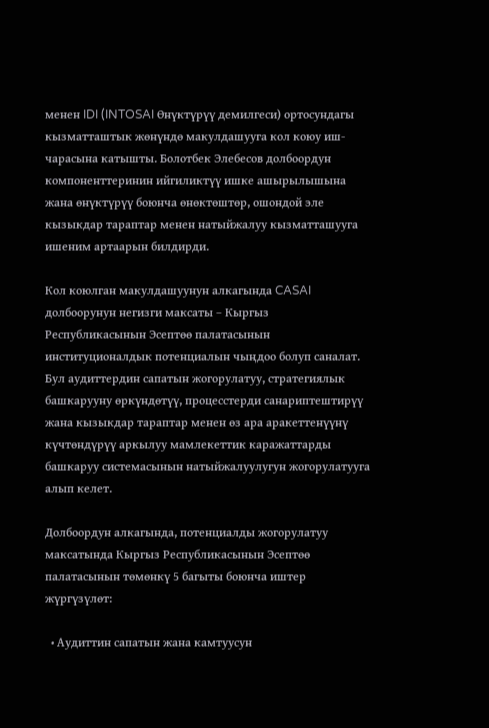менен IDI (INTOSAI Өнүктүрүү демилгеси) ортосундагы кызматташтык жөнүндө макулдашууга кол коюу иш-чарасына катышты. Болотбек Элебесов долбоордун компоненттеринин ийгиликтүү ишке ашырылышына жана өнүктүрүү боюнча өнөктөштөр, ошондой эле кызыкдар тараптар менен натыйжалуу кызматташууга ишеним артаарын билдирди.

Кол коюлган макулдашуунун алкагында CASAI долбоорунун негизги максаты – Кыргыз Республикасынын Эсептөө палатасынын институционалдык потенциалын чыңдоо болуп саналат. Бул аудиттердин сапатын жогорулатуу, стратегиялык башкарууну өркүндөтүү, процесстерди санариптештирүү жана кызыкдар тараптар менен өз ара аракеттенүүнү күчтөндүрүү аркылуу мамлекеттик каражаттарды башкаруу системасынын натыйжалуулугун жогорулатууга алып келет.

Долбоордун алкагында, потенциалды жогорулатуу максатында Кыргыз Республикасынын Эсептөө палатасынын төмөнкү 5 багыты боюнча иштер жүргүзүлөт:

  • Аудиттин сапатын жана камтуусун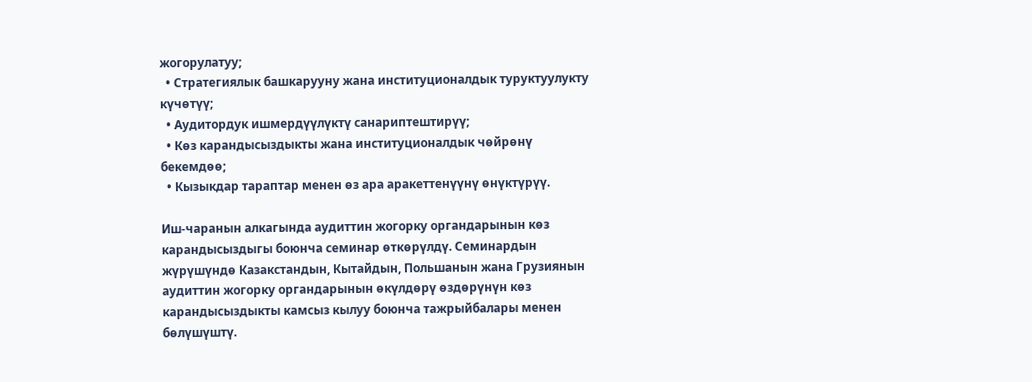жогорулатуу;
  • Стратегиялык башкарууну жана институционалдык туруктуулукту күчөтүү;
  • Аудитордук ишмердүүлүктү санариптештирүү;
  • Көз карандысыздыкты жана институционалдык чөйрөнү бекемдөө;
  • Кызыкдар тараптар менен өз ара аракеттенүүнү өнүктүрүү.

Иш-чаранын алкагында аудиттин жогорку органдарынын көз карандысыздыгы боюнча семинар өткөрүлдү. Семинардын жүрүшүндө Казакстандын, Кытайдын, Польшанын жана Грузиянын аудиттин жогорку органдарынын өкүлдөрү өздөрүнүн көз карандысыздыкты камсыз кылуу боюнча тажрыйбалары менен бөлүшүштү.